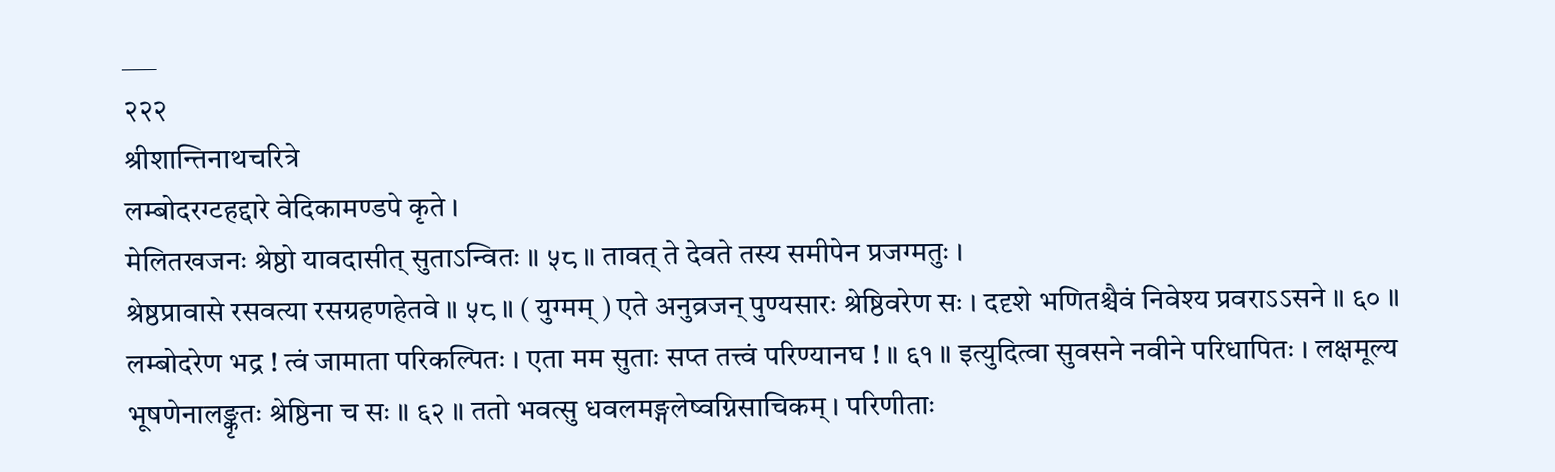___
२२२
श्रीशान्तिनाथचरित्रे
लम्बोदरग्टहद्दारे वेदिकामण्डपे कृते ।
मेलितखजनः श्रेष्ठो यावदासीत् सुताऽन्वितः ॥ ५८ ॥ तावत् ते देवते तस्य समीपेन प्रजग्मतुः ।
श्रेष्ठप्रावासे रसवत्या रसग्रहणहेतवे ॥ ५८ ॥ ( युग्मम् ) एते अनुव्रजन् पुण्यसारः श्रेष्ठिवरेण सः । ददृशे भणितश्चैवं निवेश्य प्रवराऽऽसने ॥ ६० ॥ लम्बोदरेण भद्र ! त्वं जामाता परिकल्पितः । एता मम सुताः सप्त तत्त्वं परिण्यानघ ! ॥ ६१ ॥ इत्युदित्वा सुवसने नवीने परिधापितः । लक्षमूल्य भूषणेनालङ्कृतः श्रेष्ठिना च सः ॥ ६२ ॥ ततो भवत्सु धवलमङ्गलेष्वग्निसाचिकम् । परिणीताः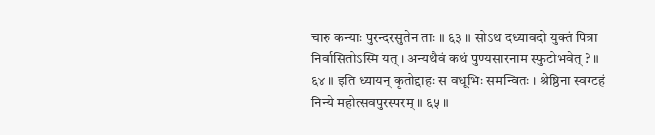चारु कन्याः पुरन्दरसुतेन ताः ॥ ६३ ॥ सोऽथ दध्यावदो युक्तं पित्रा निर्वासितोऽस्मि यत् । अन्यथैवं कथं पुण्यसारनाम स्फुटोभवेत् ? ॥ ६४ ॥ इति ध्यायन् कृतोद्दाहः स वधूभिः समन्वितः । श्रेष्ठिना स्वग्टहं निन्ये महोत्सवपुरस्परम् ॥ ६५ ॥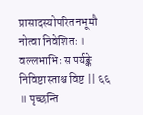प्रासादस्योपरितनभूमौ नोत्वा निवेशितः । वल्लभाभिः स पर्यङ्के निविष्टास्ताश्च विष्ट || ६६ ॥ पृच्छन्ति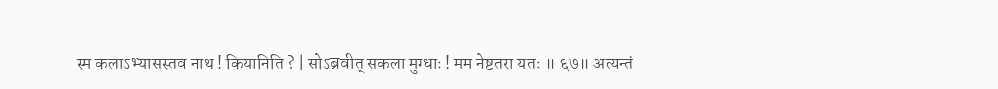स्म कलाऽभ्यासस्तव नाथ ! कियानिति ? | सोऽब्रवीत् सकला मुग्धाः ! मम नेष्टतरा यतः ॥ ६७॥ अत्यन्तं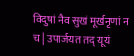विदुषां नैव सुखं मूर्खनृणां न च | उपार्जयत तद् यूयं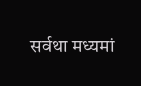सर्वथा मध्यमां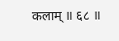कलाम् ॥ ६८ ॥